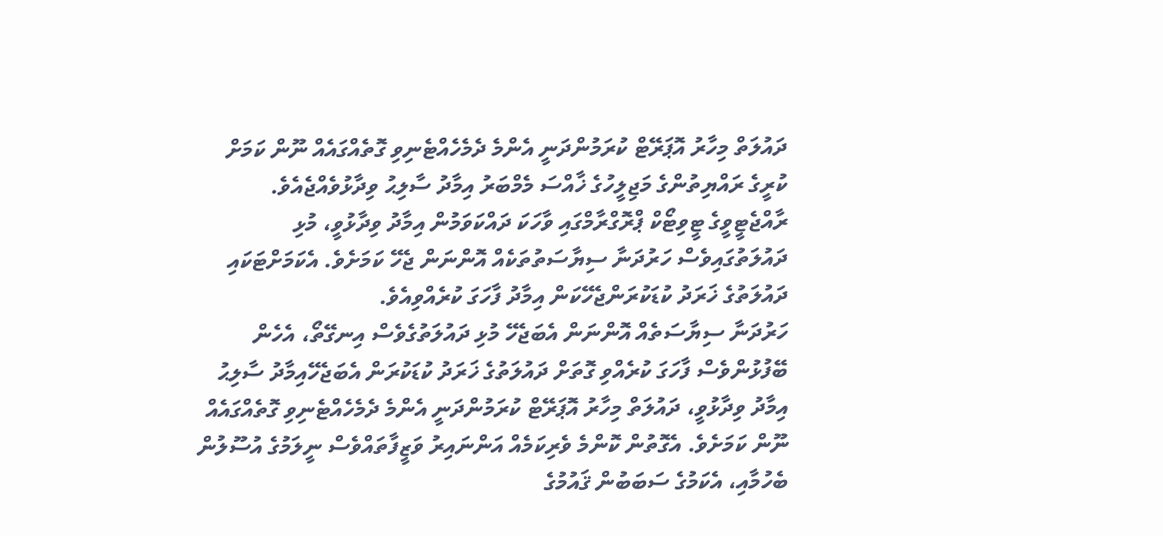ދައުލަތް މިހާރު އޮޕަރޭޓް ކުރަމުންދަނީ އެންމެ ދެމެހެއްޓެނިވި ގޮތެއްގައެއް ނޫން ކަމަށް ކުރީގެ ރައްޔިތުންގެ މަޖިލީހުގެ ޚާއްސަ މެމްބަރު އިމާދު ސާލިޙު ވިދާޅުވެއްޖެއެވެ.
ރާއްޖެޓީވީގެ ޓީވިޓޯކް ޕްރޮގްރާމްގައި ވާހަކަ ދައްކަވަމުން އިމާދު ވިދާޅުވީ، މުޅި ދައުލަތުގައިވެސް ހަރުދަނާ ސިޔާސަތުތަކެއް އޮންނަން ޖެހޭ ކަމަށެވެ. އެކަމަށްޓަކައި ދައުލަތުގެ ޚަރަދު ކުޑަކުރަންޖެހޭކަން އިމާދު ފާހަގަ ކުރެއްވިއެވެ.
ހަރުދަނާ ސިޔާސަތެއް އޮންނަން އެބަޖެހޭ މުޅި ދައުލަތުގެވެސް އިނގޭތޯ، އެހެން ބޭފުޅުންވެސް ފާހަގަ ކުރެއްވި ގޮތަށް ދައުލަތުގެ ޚަރަދު ކުޑަކުރަން އެބަޖެހޭއިމާދު ސާލިޙު
އިމާދު ވިދާޅުވީ، ދައުލަތް މިހާރު އޮޕަރޭޓް ކުރަމުންދަނީ އެންމެ ދެމެހެއްޓެނިވި ގޮތެއްގައެއް ނޫން ކަމަށެވެ. އެގޮތުން ކޮންމެ ވެރިކަމެއް އަންނައިރު ވަޒީފާތައްވެސް ނީލަމުގެ އުސޫލުން ބެހުމާއި، އެކަމުގެ ސަބަބުން ޤައުމުގެ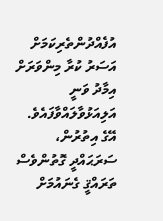އުފެއްދުންތެރިކަމަށް އަސަރު ކުރާ މިންވަރަށް އިމާދު ވަނީ އަލިއަޅުވާލައްވާފައެވެ.
އޭގެ އިތުރުން، ސަރަޙައްދީ ގޮތުންވެސް ތަރައްޤީ ގެނައުމަށް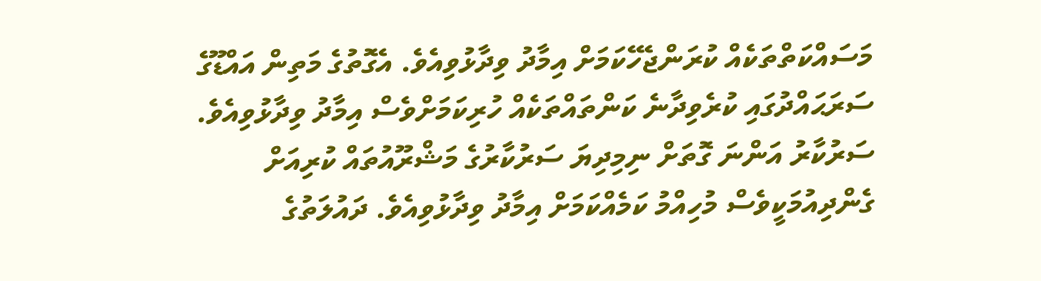މަސައްކަތްތަކެއް ކުރަންޖެހޭކަމަށް އިމާދު ވިދާޅުވިއެވެ. އެގޮތުގެ މަތިން އައްޑޫގެ ސަރަޙައްދުގައި ކުރެވިދާނެ ކަންތައްތަކެއް ހުރިކަމަށްވެސް އިމާދު ވިދާޅުވިއެވެ.
ސަރުކާރު އަންނަ ގޮތަށް ނިމިދިޔަ ސަރުކާރުގެ މަޝްރޫއުތައް ކުރިއަށް ގެންދިއުމަކީވެސް މުހިއްމު ކަމެއްކަމަށް އިމާދު ވިދާޅުވިއެވެ. ދައުލަތުގެ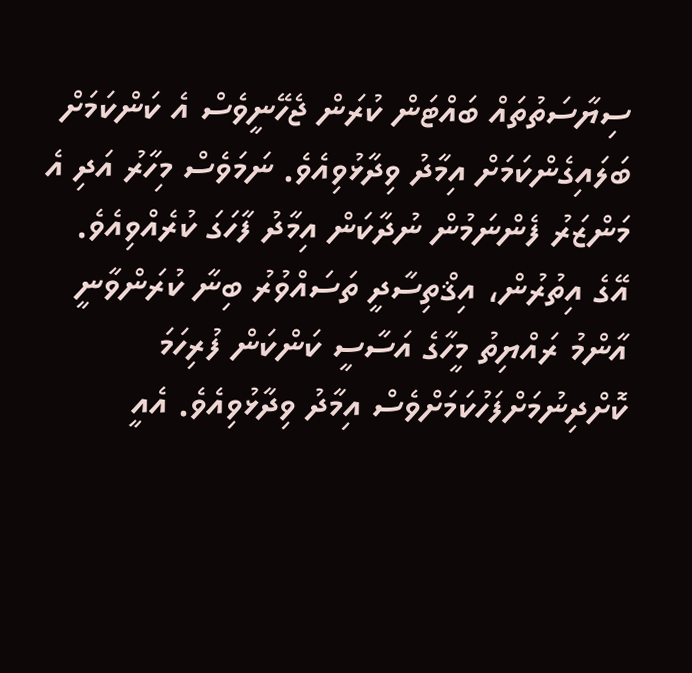ސިޔާސަތުތައް ބައްޓަން ކުރަން ޖެހޭނީވެސް އެ ކަންކަމަށް ބަލައިގެންކަމަށް އިމާދު ވިދާޅުވިއެވެ. ނަމަވެސް މިހާރު އަދި އެ މަންޒަރު ފެންނަމުން ނުދާކަން އިމާދު ފާހަގަ ކުރެއްވިއެވެ.
އޭގެ އިތުރުން، އިޤްތިސާދީ ތަސައްވުރު ބިނާ ކުރަންވާނީ އާންމު ރައްޔިތު މީހާގެ އަސާސީ ކަންކަން ފުރިހަމަ ކޮށްދިނުމަށްފަހުކަމަށްވެސް އިމާދު ވިދާޅުވިއެވެ. އެއީ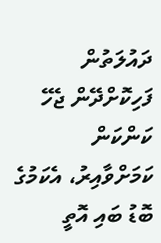ދައުލަތުން ފަހިކޮށްދޭން ޖެހޭ ކަންކަން ކަމަށްވާއިރު، އެކަމުގެ ބޮޑު ބައި އޮތީ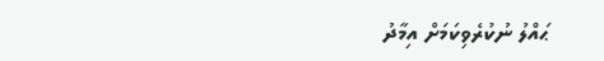ޙައްލު ނުކުރެވިކަމަށް އިމާދު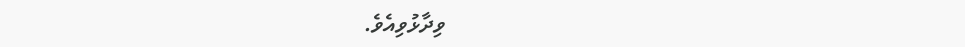ވިދާޅުވިއެވެ.